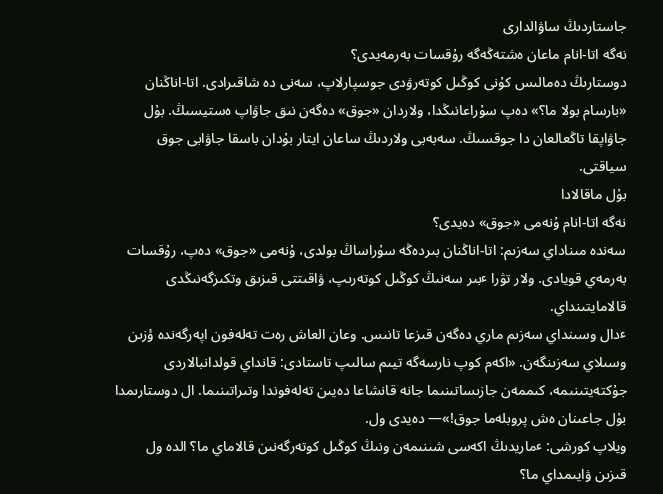جاستاردىڭ ساۋالدارى
نەگە اتا-انام ماعان ەشتەڭەگە رۇقسات بەرمەيدى؟
دوستارىڭ دەمالىس كۇنى كوڭىل كوتەرۋدى جوسپارلاپ، سەنى دە شاقىرادى. اتا-اناڭنان «بارسام بولا ما؟» دەپ سۇراعانىڭدا، ولاردان «جوق» دەگەن نىق جاۋاپ ەستيسىڭ. بۇل جاۋاپقا تاڭعالعان دا جوقسىڭ. سەبەبى ولاردىڭ ساعان ايتار بۇدان باسقا جاۋابى جوق سياقتى.
بۇل ماقالادا
نەگە اتا-انام ۇنەمى «جوق» دەيدى؟
سەندە مىناداي سەزىم: اتا-اناڭنان بىردەڭە سۇراساڭ بولدى، ۇنەمى «جوق» دەپ، رۇقسات بەرمەي قويادى. ولار تۋرا ٴبىر سەنىڭ كوڭىل كوتەرىپ، ۋاقىتتى قىزىق وتكىزگەنىڭدى قالامايتىنداي.
ٴدال وسىنداي سەزىم ماري دەگەن قىزعا تانىس. وعان العاش رەت تەلەفون اپەرگەندە ؤزىن وسىلاي سەزىنگەن. «اكەم كوپ نارسەگە تيىم سالىپ تاستادى: قانداي قولدانبالاردى جۇكتەيتىنىمە، كىممەن جازىساتىنىما جانە قانشاعا دەيىن تەلەفوندا وتىراتىنىما. ال دوستارىمدا بۇل جاعىنان ەش پروبلەما جوق!»— دەيدى ول.
ويلاپ كورشى: ٴماريدىڭ اكەسى شىنىمەن ونىڭ كوڭىل كوتەرگەنىن قالاماي ما؟ الدە ول قىزىن ۋايىمداي ما؟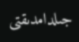جىلدامدىقتى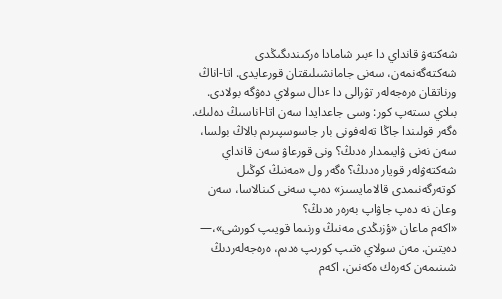شەكتەۋ قانداي دا ٴبىر شامادا ەركىندىگىڭدى شەكتەگەنمەن، سەنى جامانشىلىقتان قورعايدى. اتا-اناڭ ورناتقان ەرەجەلەر تۋرالى دا ٴدال سولاي دەۋگە بولادى.
بىلاي ىستەپ كور: وسى جاعدايدا سەن اتا-اناسىڭ دەلىك. ەگەر قولىندا جاڭا تەلەفونى بار جاسوسپىرىم بالاڭ بولسا، سەن نەنى ۋايىمدار ەدىڭ؟ ونى قورعاۋ سەن قانداي شەكتەۋلەر قويار ەدىڭ؟ ەگەر ول «مەنىڭ كوڭىل كوتەرگەنىمدى قالامايسىز» دەپ سەنى كىنالاسا، سەن وعان نە دەپ جاۋاپ بەرەر ەدىڭ؟
«اكەم ماعان «ؤزىڭدى مەنىڭ ورنىما قويىپ كورشى»،— دەيتىن. مەن سولاي ەتىپ كورىپ ەدىم، ەرەجەلەردىڭ شىنىمەن كەرەك ەكەنىن، اكەم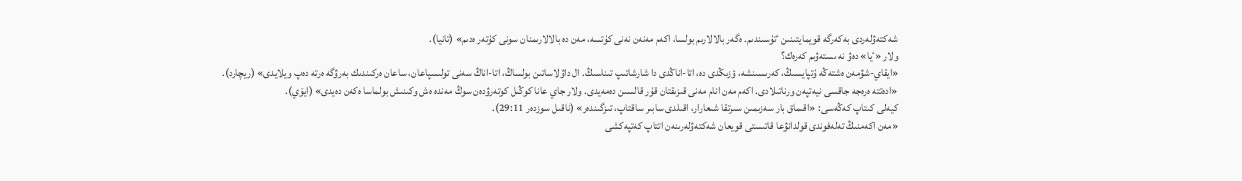شەكتەۋلەردى بەكەرگە قويمايتىنىن ٴتۇسىندىم. ەگەر بالالارىم بولسا، اكەم مەنەن نەنى كۇتسە، مەن دە بالالارىمنان سونى كۇتەر ەدىم» (تانيا).
ولار «ٴيا» دەۋ نە ىستەۋىم كەرەك؟
«ايقاي-شۋمەن ەشتەڭە ۇتپايسىڭ، كەرىسىنشە، ؤزىڭدى دە، اتا-اناڭدى دا شارشاتىپ تىناسىڭ. ال داۋلاساتىن بولساڭ، اتا-اناڭ سەنى تولىسپاعان، ساعان ەركىندىك بەرۋگە ەرتە دەپ ويلايدى» (ريچارد).
«ادەتتە ەرەجە جاقسى نيەتپەن ورناتىلادى. اكەم مەن انام مەنى قىزىقتان قۇر قالسىن دەمەيدى. ولار جاي عانا كوڭىل كوتەرۋدەن سوڭ مەندە ەش وكىنىش بولماسا ەكەن دەيدى» (ايۆي).
كيەلى كىتاپ كەڭەسى: «اقىماق بار سەزىمىن سىرتقا شىعارار، اقىلدى سابىر ساقتاپ، تىزگىندەر» (ناقىل سوزدەر 29:11).
«مەن اكەمنىڭ تەلەفوندى قولدانۋعا قاتىستى قويعان شەكتەۋلەرىنەن اتتاپ كەتپەكشى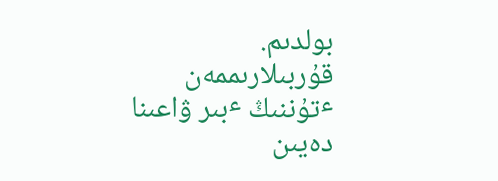بولدىم. قۇربىلارىممەن ٴتۇننىڭ ٴبىر ۋاعىنا دەيىن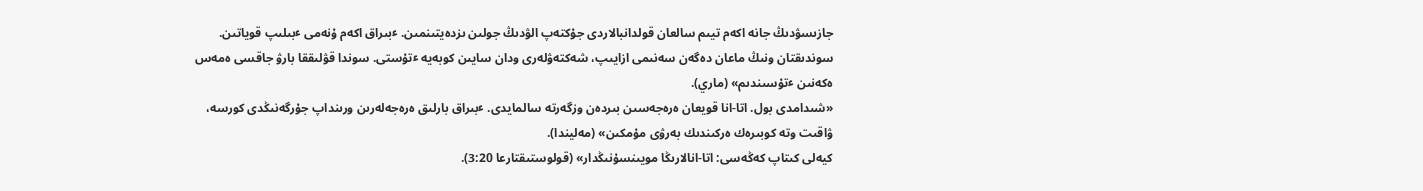جازىسۋدىڭ جانە اكەم تيىم سالعان قولدانبالاردى جۇكتەپ الۋدىڭ جولىن ىزدەيتىنمىن. ٴبىراق اكەم ۇنەمى ٴبىلىپ قوياتىن. سوندىقتان ونىڭ ماعان دەگەن سەنىمى ازايىپ، شەكتەۋلەرى ودان سايىن كوبەيە ٴتۇستى. سوندا قۋلىققا بارۋ جاقسى ەمەس ەكەنىن ٴتۇسىندىم» (ماري).
«شىدامدى بول. اتا-انا قويعان ەرەجەسىن بىردەن وزگەرتە سالمايدى. ٴبىراق بارلىق ەرەجەلەرىن ورىنداپ جۇرگەنىڭدى كورسە، ۋاقىت وتە كوبىرەك ەركىندىك بەرۋى مۇمكىن» (مەليندا).
كيەلى كىتاپ كەڭەسى: اتا-انالارىڭا مويىنسۇنىڭدار» (قولوستىقتارعا 3:20).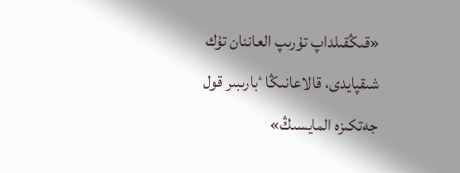«قىڭقىلداپ تۇرىپ العاننان تۇك شىقپايدى، قالاعانىڭا ٴبارىبىر قول جەتكىزە المايسىڭ»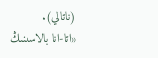(ناتالي).
«اتا-انا بالاسىنىڭ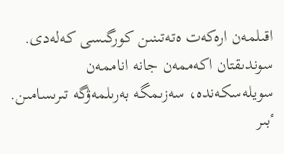اقىلمەن ارەكەت ەتەتىنىن كورگىسى كەلەدى. سوندىقتان اكەممەن جانە اناممەن سويلەسكەندە، سەزىمگە بەرىلمەۋگە تىرىسامىن. ٴبىر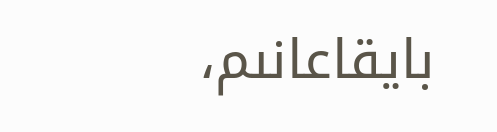بايقاعانىم،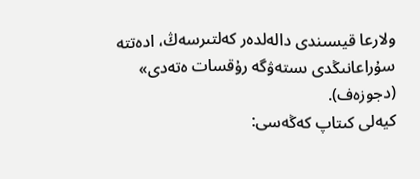ولارعا قيسىندى دالەلدەر كەلتىرسەڭ، ادەتتە سۇراعانىڭدى ىستەۋگە رۇقسات ەتەدى» (دجوزەف).
كيەلى كىتاپ كەڭەسى: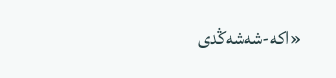«اكە-شەشەڭدى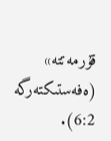قۇرمەتتە» (ەفەستىكتەرگە 6:2).